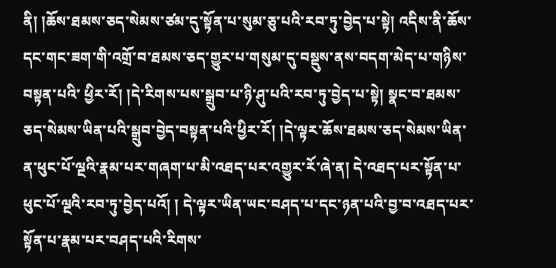ནི། །ཆོས་ཐམས་ཅད་སེམས་ཙམ་དུ་སྟོན་པ་སུམ་ཅུ་པའི་རབ་ཏུ་བྱེད་པ་སྟེ། འདིས་ནི་ཆོས་དང་གང་ཟག་གི་འགྲོ་བ་ཐམས་ཅད་གྱུར་པ་གསུམ་དུ་བསྡུས་ནས་བདག་མེད་པ་གཉིས་བསྟན་པའི་ ཕྱིར་རོ། །དེ་རིགས་པས་སྒྲུབ་པ་ཉི་ཤུ་པའི་རབ་ཏུ་བྱེད་པ་སྟེ། སྣང་བ་ཐམས་ཅད་སེམས་ཡིན་པའི་སྒྲུབ་བྱེད་བསྟན་པའི་ཕྱིར་རོ། །དེ་ལྟར་ཆོས་ཐམས་ཅད་སེམས་ཡིན་ན་ཕུང་པོ་ལྔའི་རྣམ་པར་གཞག་པ་མི་འཐད་པར་འགྱུར་རོ་ཞེ་ན། དེ་འཐད་པར་སྟོན་པ་ཕུང་པོ་ལྔའི་རབ་ཏུ་བྱེད་པའོ། ། དེ་ལྟར་ཡིན་ཡང་བཤད་པ་དང་ཉན་པའི་བྱ་བ་འཐད་པར་སྟོན་པ་རྣམ་པར་བཤད་པའི་རིགས་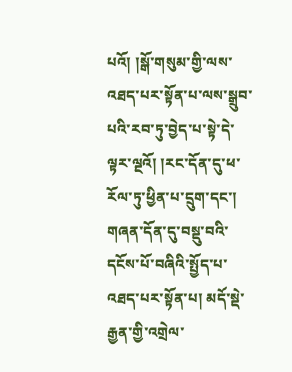པའོ། །སྒོ་གསུམ་གྱི་ལས་འཐད་པར་སྟོན་པ་ལས་སྒྲུབ་པའི་རབ་ཏུ་བྱེད་པ་སྟེ་དེ་ལྟར་ལྔའོ། །རང་དོན་དུ་ཕ་རོལ་ཏུ་ཕྱིན་པ་དྲུག་དང་། གཞན་དོན་དུ་བསྡུ་བའི་དངོས་པོ་བཞིའི་སྤྱོད་པ་འཐད་པར་སྟོན་པ། མདོ་སྡེ་རྒྱན་གྱི་འགྲེལ་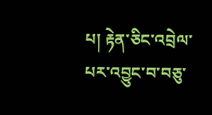པ། རྟེན་ཅིང་འབྲེལ་པར་འབྱུང་བ་བཅུ་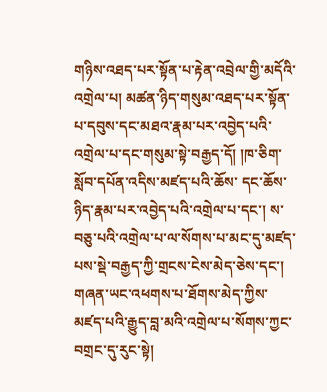གཉིས་འཐད་པར་སྟོན་པ་རྟེན་འབྲེལ་གྱི་མདོའི་འགྲེལ་པ། མཚན་ཉིད་གསུམ་འཐད་པར་སྟོན་པ་དབུས་དང་མཐའ་རྣམ་པར་འབྱེད་པའི་འགྲེལ་པ་དང་གསུམ་སྟེ་བརྒྱད་དོ། །ཁ་ཅིག་སློབ་དཔོན་འདིས་མཛད་པའི་ཆོས་ དང་ཆོས་ཉིད་རྣམ་པར་འབྱེད་པའི་འགྲེལ་པ་དང་། ས་བཅུ་པའི་འགྲེལ་པ་ལ་སོགས་པ་མང་དུ་མཛད་པས་སྡེ་བརྒྱད་ཀྱི་གྲངས་ངེས་མེད་ཅེས་དང་། གཞན་ཡང་འཕགས་པ་ཐོགས་མེད་ཀྱིས་མཛད་པའི་རྒྱུད་བླ་མའི་འགྲེལ་པ་སོགས་ཀྱང་བགྲང་དུ་རུང་སྟེ།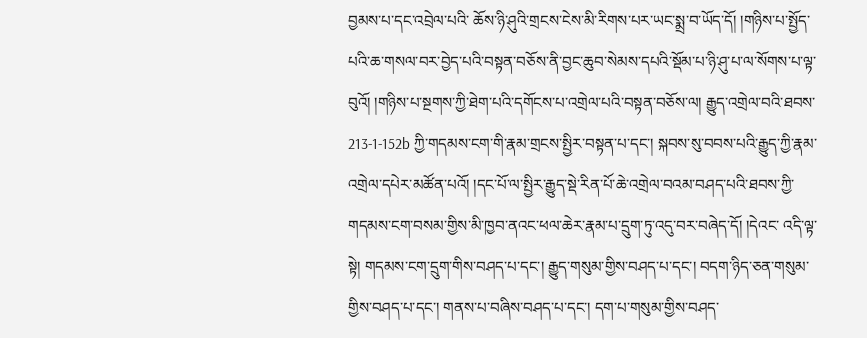བྱམས་པ་དང་འབྲེལ་པའི་ ཆོས་ཉི་ཤུའི་གྲངས་ངེས་མི་རིགས་པར་ཡང་སྨྲ་བ་ཡོད་དོ། །གཉིས་པ་སྤྱོད་པའི་ཆ་གསལ་བར་བྱེད་པའི་བསྟན་བཅོས་ནི་བྱང་ཆུབ་སེམས་དཔའི་སྡོམ་པ་ཉི་ཤུ་པ་ལ་སོགས་པ་ལྟ་བུའོ། །གཉིས་པ་སྔགས་ཀྱི་ཐེག་པའི་དགོངས་པ་འགྲེལ་པའི་བསྟན་བཅོས་ལ། རྒྱུད་འགྲེལ་བའི་ཐབས་ 213-1-152b ཀྱི་གདམས་ངག་གི་རྣམ་གྲངས་སྤྱིར་བསྟན་པ་དང་། སྐབས་སུ་བབས་པའི་རྒྱུད་ཀྱི་རྣམ་འགྲེལ་དཔེར་མཚོན་པའོ། །དང་པོ་ལ་སྤྱིར་རྒྱུད་སྡེ་རིན་པོ་ཆེ་འགྲེལ་བའམ་བཤད་པའི་ཐབས་ཀྱི་གདམས་ངག་བསམ་གྱིས་མི་ཁྱབ་ནའང་ཕལ་ཆེར་རྣམ་པ་དྲུག་ཏུ་འདུ་བར་བཞེད་དོ། །དེའང་ འདི་ལྟ་སྟེ། གདམས་ངག་དྲུག་གིས་བཤད་པ་དང་། རྒྱུད་གསུམ་གྱིས་བཤད་པ་དང་། བདག་ཉིད་ཅན་གསུམ་གྱིས་བཤད་པ་དང་། གནས་པ་བཞིས་བཤད་པ་དང་། དག་པ་གསུམ་གྱིས་བཤད་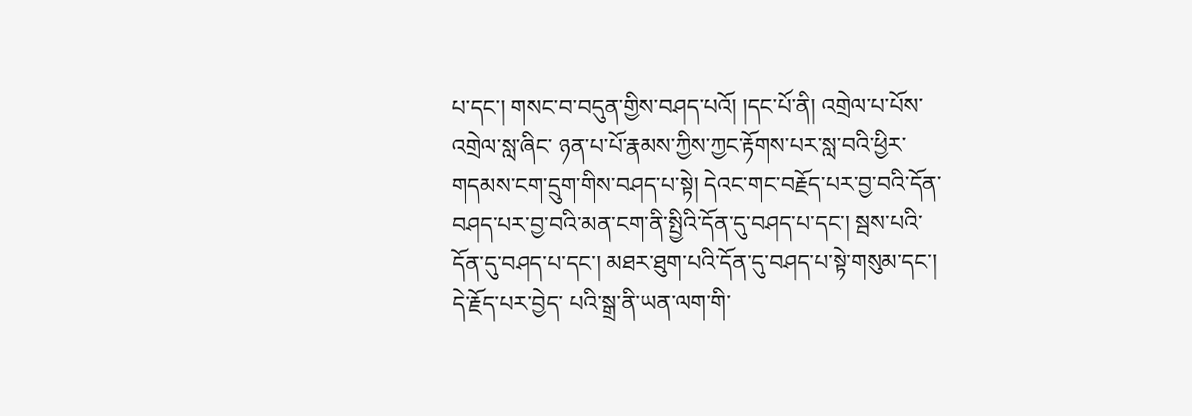པ་དང་། གསང་བ་བདུན་གྱིས་བཤད་པའོ། །དང་པོ་ནི། འགྲེལ་པ་པོས་འགྲེལ་སླ་ཞིང་ ཉན་པ་པོ་རྣམས་ཀྱིས་ཀྱང་རྟོགས་པར་སླ་བའི་ཕྱིར་གདམས་ངག་དྲུག་གིས་བཤད་པ་སྟེ། དེའང་གང་བརྗོད་པར་བྱ་བའི་དོན་བཤད་པར་བྱ་བའི་མན་ངག་ནི་སྤྱིའི་དོན་དུ་བཤད་པ་དང་། སྦས་པའི་དོན་དུ་བཤད་པ་དང་། མཐར་ཐུག་པའི་དོན་དུ་བཤད་པ་སྟེ་གསུམ་དང་། དེ་རྗོད་པར་བྱེད་ པའི་སྒྲ་ནི་ཡན་ལག་གི་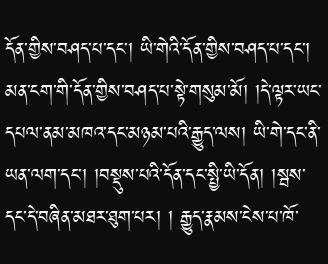དོན་གྱིས་བཤད་པ་དང་། ཡི་གེའི་དོན་གྱིས་བཤད་པ་དང་། མན་ངག་གི་དོན་གྱིས་བཤད་པ་སྟེ་གསུམ་མོ། །དེ་ལྟར་ཡང་དཔལ་ནམ་མཁའ་དང་མཉམ་པའི་རྒྱུད་ལས། ཡི་གེ་དང་ནི་ཡན་ལག་དང་། །བསྡུས་པའི་དོན་དང་སྤྱི་ཡི་དོན། །སྦས་དང་དེ་བཞིན་མཐར་ཐུག་པར། ། རྒྱུད་རྣམས་ངེས་པ་ཁོ་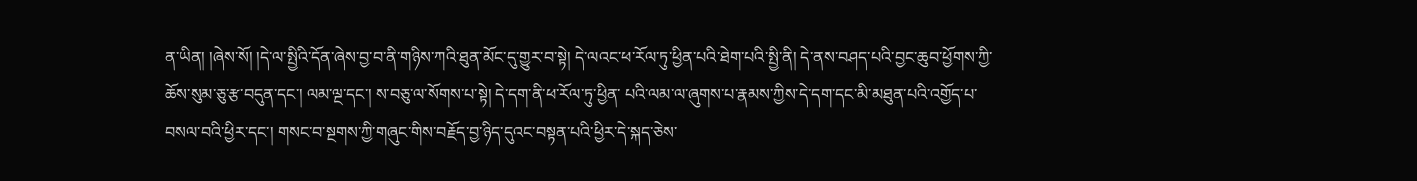ན་ཡིན། །ཞེས་སོ། །དེ་ལ་སྤྱིའི་དོན་ཞེས་བྱ་བ་ནི་གཉིས་ཀའི་ཐུན་མོང་དུ་གྱུར་བ་སྟེ། དེ་ལའང་ཕ་རོལ་ཏུ་ཕྱིན་པའི་ཐེག་པའི་སྤྱི་ནི། དེ་ནས་བཤད་པའི་བྱང་ཆུབ་ཕྱོགས་ཀྱི་ཆོས་སུམ་ཅུ་རྩ་བདུན་དང་། ལམ་ལྔ་དང་། ས་བཅུ་ལ་སོགས་པ་སྟེ། དེ་དག་ནི་ཕ་རོལ་ཏུ་ཕྱིན་ པའི་ལམ་ལ་ཞུགས་པ་རྣམས་ཀྱིས་དེ་དག་དང་མི་མཐུན་པའི་འགྱོད་པ་བསལ་བའི་ཕྱིར་དང་། གསང་བ་སྔགས་ཀྱི་གཞུང་གིས་བརྗོད་བྱ་ཉིད་དུའང་བསྟན་པའི་ཕྱིར་དེ་སྐད་ཅེས་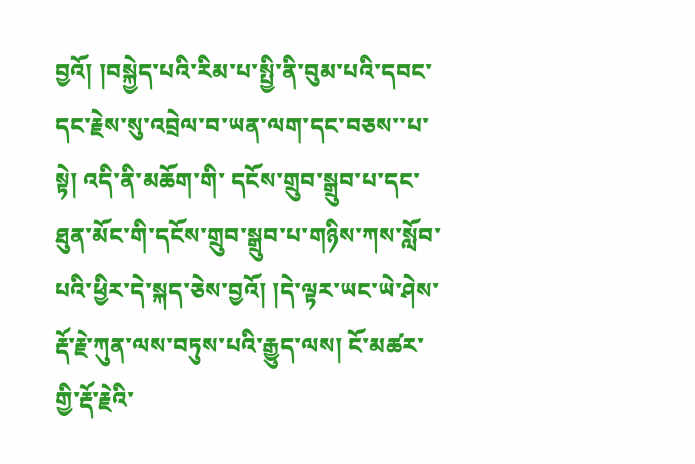བྱའོ། །བསྐྱེད་པའི་རིམ་པ་སྤྱི་ནི་བུམ་པའི་དབང་དང་རྗེས་སུ་འབྲེལ་བ་ཡན་ལག་དང་བཅས་་པ་སྟེ། འདི་ནི་མཆོག་གི་ དངོས་གྲུབ་སྒྲུབ་པ་དང་ཐུན་མོང་གི་དངོས་གྲུབ་སྒྲུབ་པ་གཉིས་ཀས་སློབ་པའི་ཕྱིར་དེ་སྐད་ཅེས་བྱའོ། །དེ་ལྟར་ཡང་ཡེ་ཤེས་རྡོ་རྗེ་ཀུན་ལས་བཏུས་པའི་རྒྱུད་ལས། ངོ་མཚར་གྱི་རྡོ་རྗེའི་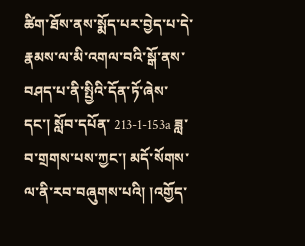ཚིག་ཐོས་ནས་སྨོད་པར་བྱེད་པ་དེ་རྣམས་ལ་མི་འགལ་བའི་སྒོ་ནས་བཤད་པ་ནི་སྤྱིའི་དོན་ཏོ་ཞེས་དང་། སློབ་དཔོན་ 213-1-153a ཟླ་བ་གྲགས་པས་ཀྱང་། མདོ་སོགས་ལ་ནི་རབ་བཞུགས་པའི། །འགྱོད་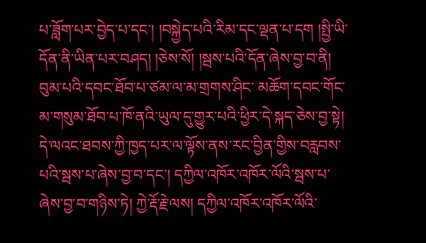པ་ཟློག་པར་བྱེད་པ་དང་། །བསྐྱེད་པའི་རིམ་དང་ལྡན་པ་དག །སྤྱི་ཡི་དོན་ནི་ཡིན་པར་བཤད། །ཅེས་སོ། །སྦས་པའི་དོན་ཞེས་བྱ་བ་ནི། བུམ་པའི་དབང་ཐོབ་པ་ཙམ་ལ་མ་གྲགས་ཤིང་ མཆོག་དབང་གོང་མ་གསུམ་ཐོབ་པ་ཁོ་ནའི་ཡུལ་དུ་གྱུར་པའི་ཕྱིར་དེ་སྐད་ཅེས་བྱ་སྟེ། དེ་ལའང་ཐབས་ཀྱི་ཁྱད་པར་ལ་ལྟོས་ནས་རང་བྱིན་གྱིས་བརླབས་པའི་སྦས་པ་ཞེས་བྱ་བ་དང་། དཀྱིལ་འཁོར་འཁོར་ལོའི་སྦས་པ་ཞེས་བྱ་བ་གཉིས་ཏེ། ཀྱེ་རྡོ་རྗེ་ལས། དཀྱིལ་འཁོར་འཁོར་ལོའི་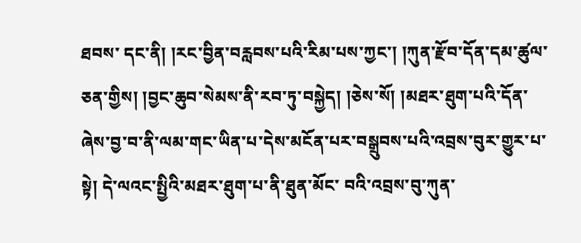ཐབས་ དང་ནི། །རང་བྱིན་བརླབས་པའི་རིམ་པས་ཀྱང་། །ཀུན་རྫོབ་དོན་དམ་ཚུལ་ཅན་གྱིས། །བྱང་ཆུབ་སེམས་ནི་རབ་ཏུ་བསྐྱེད། །ཅེས་སོ། །མཐར་ཐུག་པའི་དོན་ཞེས་བྱ་བ་ནི་ལམ་གང་ཡིན་པ་དེས་མངོན་པར་བསྒྲུབས་པའི་འབྲས་བུར་གྱུར་པ་སྟེ། དེ་ལའང་སྤྱིའི་མཐར་ཐུག་པ་ནི་ཐུན་མོང་ བའི་འབྲས་བུ་ཀུན་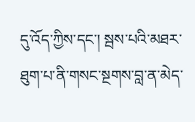དུ་འོད་ཀྱིས་དང་། སྦས་པའི་མཐར་ཐུག་པ་ནི་གསང་སྔགས་བླ་ན་མེད་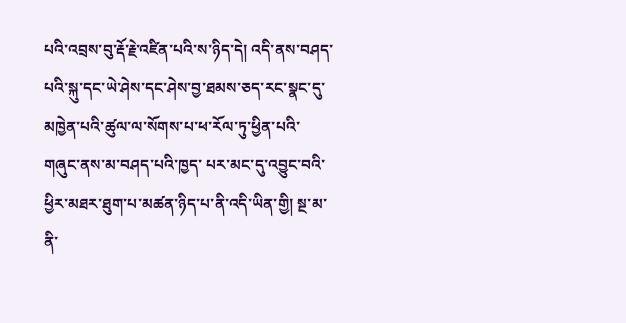པའི་འབྲས་བུ་རྡོ་རྗེ་འཛིན་པའི་ས་ཉིད་དེ། འདི་ནས་བཤད་པའི་སྐུ་དང་ཡེ་ཤེས་དང་ཤེས་བྱ་ཐམས་ཅད་རང་སྣང་དུ་མཁྱེན་པའི་ཚུལ་ལ་སོགས་པ་ཕ་རོལ་ཏུ་ཕྱིན་པའི་གཞུང་ནས་མ་བཤད་པའི་ཁྱད་ པར་མང་དུ་འབྱུང་བའི་ཕྱིར་མཐར་ཐུག་པ་མཚན་ཉིད་པ་ནི་འདི་ཡིན་གྱི། སྔ་མ་ནི་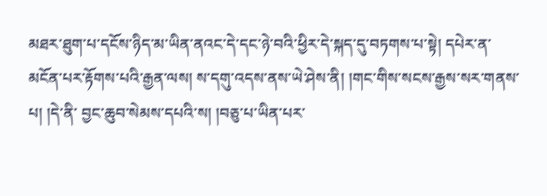མཐར་ཐུག་པ་དངོས་ཉིད་མ་ཡིན་ནའང་དེ་དང་ཉེ་བའི་ཕྱིར་དེ་སྐད་དུ་བཏགས་པ་སྟེ། དཔེར་ན་མངོན་པར་རྟོགས་པའི་རྒྱན་ལས། ས་དགུ་འདས་ནས་ཡེ་ཤེས་ནི། །གང་གིས་སངས་རྒྱས་སར་གནས་པ། །དེ་ནི་ བྱང་ཆུབ་སེམས་དཔའི་ས། །བཅུ་པ་ཡིན་པར་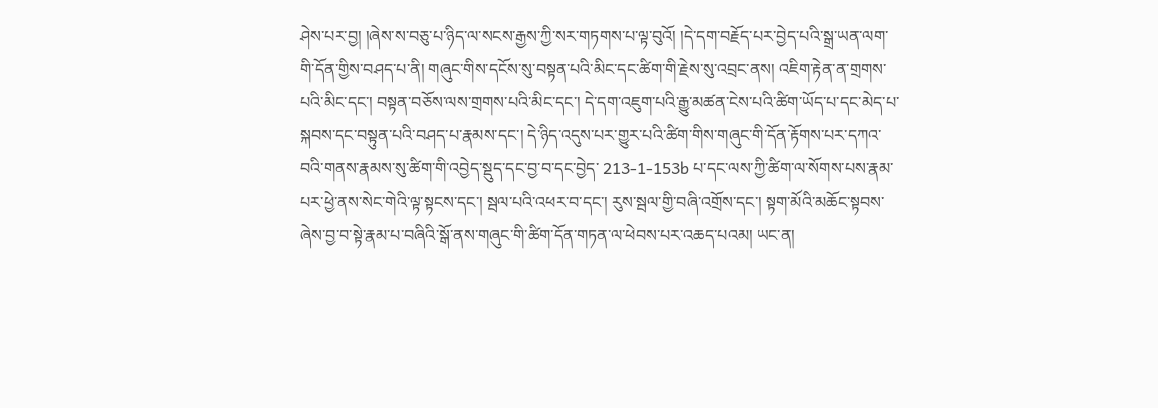ཤེས་པར་བྱ། །ཞེས་ས་བཅུ་པ་ཉིད་ལ་སངས་རྒྱས་ཀྱི་སར་གཏགས་པ་ལྟ་བུའོ། །དེ་དག་བརྗོད་པར་བྱེད་པའི་སྒྲ་ཡན་ལག་གི་དོན་གྱིས་བཤད་པ་ནི། གཞུང་གིས་དངོས་སུ་བསྟན་པའི་མིང་དང་ཚིག་གི་རྗེས་སུ་འབྲང་ནས། འཇིག་རྟེན་ན་གྲགས་ པའི་མིང་དང་། བསྟན་བཅོས་ལས་གྲགས་པའི་མིང་དང་། དེ་དག་འཇུག་པའི་རྒྱུ་མཚན་ངེས་པའི་ཚིག་ཡོད་པ་དང་མེད་པ་སྐབས་དང་བསྟུན་པའི་བཤད་པ་རྣམས་དང་། དེ་ཉིད་འདུས་པར་གྱུར་པའི་ཚིག་གིས་གཞུང་གི་དོན་རྟོགས་པར་དཀའ་བའི་གནས་རྣམས་སུ་ཚིག་གི་འབྱེད་སྡུད་དང་བྱ་བ་དང་བྱེད་ 213-1-153b པ་དང་ལས་ཀྱི་ཚིག་ལ་སོགས་པས་རྣམ་པར་ཕྱེ་ནས་སེང་གེའི་ལྟ་སྟངས་དང་། སྦལ་པའི་འཕར་བ་དང་། རུས་སྦལ་གྱི་བཞི་འགྲོས་དང་། སྟག་མོའི་མཆོང་སྟབས་ཞེས་བྱ་བ་སྟེ་རྣམ་པ་བཞིའི་སྒོ་ནས་གཞུང་གི་ཚིག་དོན་གཏན་ལ་ཕེབས་པར་འཆད་པའམ། ཡང་ན།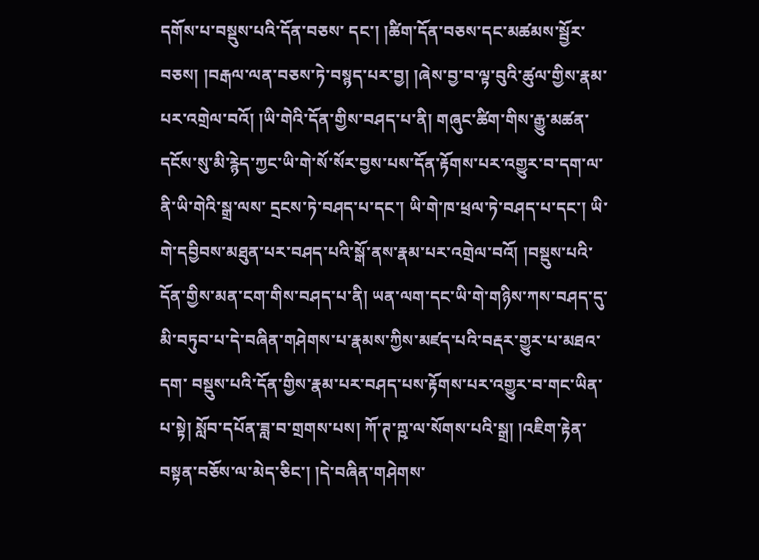དགོས་པ་བསྡུས་པའི་དོན་བཅས་ དང་། །ཚིག་དོན་བཅས་དང་མཚམས་སྦྱོར་བཅས། །བརྒལ་ལན་བཅས་ཏེ་བསྙད་པར་བྱ། །ཞེས་བྱ་བ་ལྟ་བུའི་ཚུལ་གྱིས་རྣམ་པར་འགྲེལ་བའོ། །ཡི་གེའི་དོན་གྱིས་བཤད་པ་ནི། གཞུང་ཚིག་གིས་རྒྱུ་མཚན་དངོས་སུ་མི་རྙེད་ཀྱང་ཡི་གེ་སོ་སོར་བྱས་པས་དོན་རྟོགས་པར་འགྱུར་བ་དག་ལ་ནི་ཡི་གེའི་སྒྲ་ལས་ དྲངས་ཏེ་བཤད་པ་དང་། ཡི་གེ་ཁ་ཕྲལ་ཏེ་བཤད་པ་དང་། ཡི་གེ་དབྱིབས་མཐུན་པར་བཤད་པའི་སྒོ་ནས་རྣམ་པར་འགྲེལ་བའོ། །བསྡུས་པའི་དོན་གྱིས་མན་ངག་གིས་བཤད་པ་ནི། ཡན་ལག་དང་ཡི་གེ་གཉིས་ཀས་བཤད་དུ་མི་བཏུབ་པ་དེ་བཞིན་གཤེགས་པ་རྣམས་ཀྱིས་མཛད་པའི་བརྡར་གྱུར་པ་མཐའ་དག་ བསྡུས་པའི་དོན་གྱིས་རྣམ་པར་བཤད་པས་རྟོགས་པར་འགྱུར་བ་གང་ཡིན་པ་སྟེ། སློབ་དཔོན་ཟླ་བ་གྲགས་པས། ཀོ་ཊ་ཀྵ་ལ་སོགས་པའི་སྒྲ། །འཇིག་རྟེན་བསྟན་བཅོས་ལ་མེད་ཅིང་། །དེ་བཞིན་གཤེགས་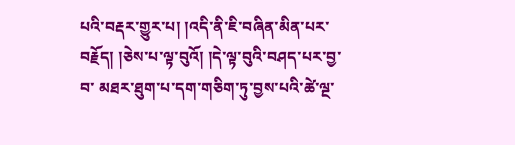པའི་བརྡར་གྱུར་པ། །འདི་ནི་ཇི་བཞིན་མིན་པར་བརྗོད། །ཅེས་པ་ལྟ་བུའོ། །དེ་ལྟ་བུའི་བཤད་པར་བྱ་བ་ མཐར་ཐུག་པ་དག་གཅིག་ཏུ་བྱས་པའི་ཚེ་ལྔ་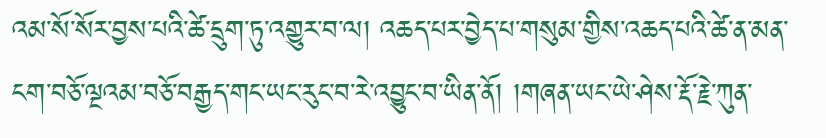འམ་སོ་སོར་བྱས་པའི་ཚེ་དྲུག་ཏུ་འགྱུར་བ་ལ། འཆད་པར་བྱེད་པ་གསུམ་གྱིས་འཆད་པའི་ཚེ་ན་མན་ངག་བཅོ་ལྔའམ་བཅོ་བརྒྱད་གང་ཡང་རུང་བ་རེ་འབྱུང་བ་ཡིན་ནོ། །གཞན་ཡང་ཡེ་ཤེས་རྡོ་རྗེ་ཀུན་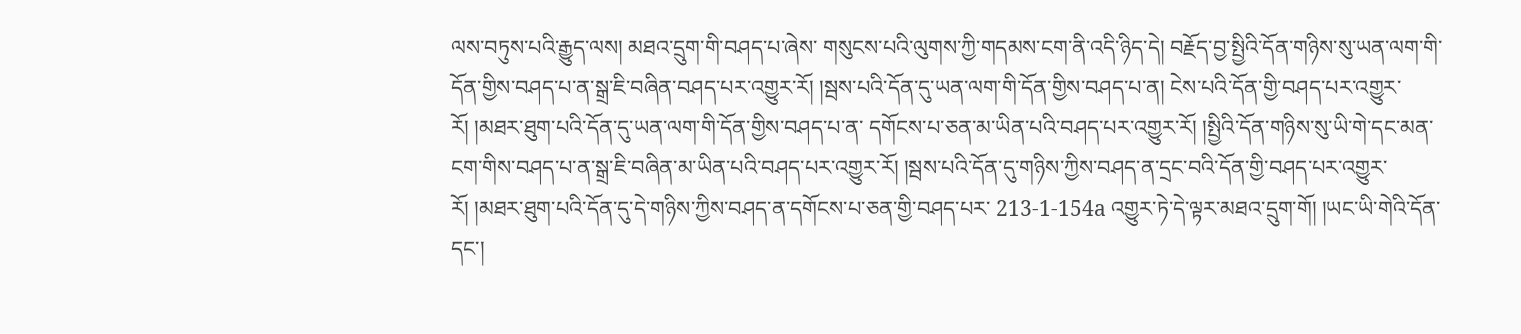ལས་བཏུས་པའི་རྒྱུད་ལས། མཐའ་དྲུག་གི་བཤད་པ་ཞེས་ གསུངས་པའི་ལུགས་ཀྱི་གདམས་ངག་ནི་འདི་ཉིད་དེ། བརྗོད་བྱ་སྤྱིའི་དོན་གཉིས་སུ་ཡན་ལག་གི་དོན་གྱིས་བཤད་པ་ན་སྒྲ་ཇི་བཞིན་བཤད་པར་འགྱུར་རོ། །སྦས་པའི་དོན་དུ་ཡན་ལག་གི་དོན་གྱིས་བཤད་པ་ན། ངེས་པའི་དོན་གྱི་བཤད་པར་འགྱུར་རོ། །མཐར་ཐུག་པའི་དོན་དུ་ཡན་ལག་གི་དོན་གྱིས་བཤད་པ་ན་ དགོངས་པ་ཅན་མ་ཡིན་པའི་བཤད་པར་འགྱུར་རོ། །སྤྱིའི་དོན་གཉིས་སུ་ཡི་གེ་དང་མན་ངག་གིས་བཤད་པ་ན་སྒྲ་ཇི་བཞིན་མ་ཡིན་པའི་བཤད་པར་འགྱུར་རོ། །སྦས་པའི་དོན་དུ་གཉིས་ཀྱིས་བཤད་ན་དྲང་བའི་དོན་གྱི་བཤད་པར་འགྱུར་རོ། །མཐར་ཐུག་པའི་དོན་དུ་དེ་གཉིས་ཀྱིས་བཤད་ན་དགོངས་པ་ཅན་གྱི་བཤད་པར་ 213-1-154a འགྱུར་ཏེ་དེ་ལྟར་མཐའ་དྲུག་གོ། །ཡང་ཡི་གེའི་དོན་དང་།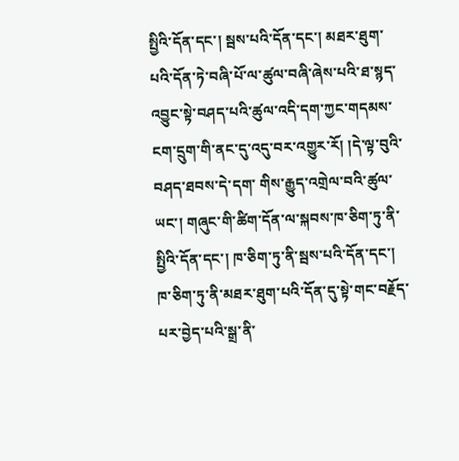སྤྱིའི་དོན་དང་། སྦས་པའི་དོན་དང་། མཐར་ཐུག་པའི་དོན་ཏེ་བཞི་པོ་ལ་ཚུལ་བཞི་ཞེས་པའི་ཐ་སྙད་འབྱུང་སྟེ་བཤད་པའི་ཚུལ་འདི་དག་ཀྱང་གདམས་ངག་དྲུག་གི་ནང་དུ་འདུ་བར་འགྱུར་རོ། །དེ་ལྟ་བུའི་བཤད་ཐབས་དེ་དག་ གིས་རྒྱུད་འགྲེལ་བའི་ཚུལ་ཡང་། གཞུང་གི་ཚིག་དོན་ལ་སྐབས་ཁ་ཅིག་ཏུ་ནི་སྤྱིའི་དོན་དང་། ཁ་ཅིག་ཏུ་ནི་སྦས་པའི་དོན་དང་། ཁ་ཅིག་ཏུ་ནི་མཐར་ཐུག་པའི་དོན་དུ་སྟེ་གང་བརྗོད་པར་བྱེད་པའི་སྒྲ་ནི་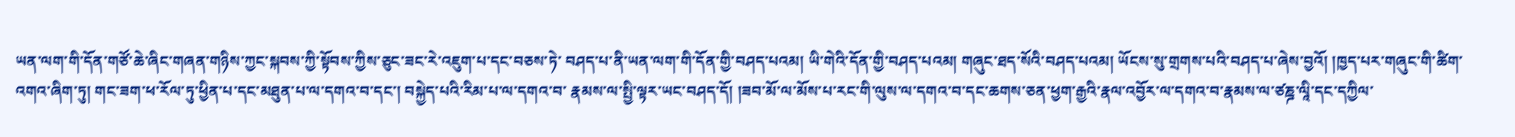ཡན་ལག་གི་དོན་གཙོ་ཆེ་ཞིང་གཞན་གཉིས་ཀྱང་སྐབས་ཀྱི་སྟོབས་ཀྱིས་ཅུང་ཟང་རེ་འཇུག་པ་དང་བཅས་ཏེ་ བཤད་པ་ནི་ཡན་ལག་གི་དོན་གྱི་བཤད་པའམ། ཡི་གེའི་དོན་གྱི་བཤད་པའམ། གཞུང་ཐད་སོའི་བཤད་པའམ། ཡོངས་སུ་གྲགས་པའི་བཤད་པ་ཞེས་བྱའོ། །ཁྱད་པར་གཞུང་གི་ཚིག་འགའ་ཞིག་ཏུ། གང་ཟག་ཕ་རོལ་ཏུ་ཕྱིན་པ་དང་མཐུན་པ་ལ་དགའ་བ་དང་། བསྐྱེད་པའི་རིམ་པ་ལ་དགའ་བ་ རྣམས་ལ་སྤྱི་ལྟར་ཡང་བཤད་དོ། །ཟབ་མོ་ལ་མོས་པ་རང་གི་ལུས་ལ་དགའ་བ་དང་ཆགས་ཅན་ཕྱག་རྒྱའི་རྣལ་འབྱོར་ལ་དགའ་བ་རྣམས་ལ་ཙཎྜ་ལཱི་དང་དཀྱིལ་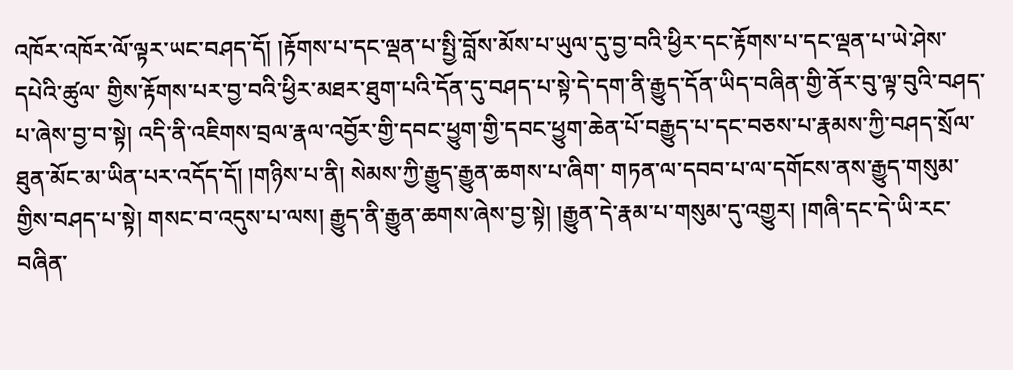འཁོར་འཁོར་ལོ་ལྟར་ཡང་བཤད་དོ། །རྟོགས་པ་དང་ལྡན་པ་སྤྱི་བློས་མོས་པ་ཡུལ་དུ་བྱ་བའི་ཕྱིར་དང་རྟོགས་པ་དང་ལྡན་པ་ཡེ་ཤེས་དཔེའི་ཚུལ་ གྱིས་རྟོགས་པར་བྱ་བའི་ཕྱིར་མཐར་ཐུག་པའི་དོན་དུ་བཤད་པ་སྟེ་དེ་དག་ནི་རྒྱུད་དོན་ཡིད་བཞིན་གྱི་ནོར་བུ་ལྟ་བུའི་བཤད་པ་ཞེས་བྱ་བ་སྟེ། འདི་ནི་འཇིགས་བྲལ་རྣལ་འབྱོར་གྱི་དབང་ཕྱུག་གྱི་དབང་ཕྱུག་ཆེན་པོ་བརྒྱུད་པ་དང་བཅས་པ་རྣམས་ཀྱི་བཤད་སྲོལ་ཐུན་མོང་མ་ཡིན་པར་འདོད་དོ། །གཉིས་པ་ནི། སེམས་ཀྱི་རྒྱུད་རྒྱུན་ཆགས་པ་ཞིག་ གཏན་ལ་དབབ་པ་ལ་དགོངས་ནས་རྒྱུད་གསུམ་གྱིས་བཤད་པ་སྟེ། གསང་བ་འདུས་པ་ལས། རྒྱུད་ནི་རྒྱུན་ཆགས་ཞེས་བྱ་སྟེ། །རྒྱུན་དེ་རྣམ་པ་གསུམ་དུ་འགྱུར། །གཞི་དང་དེ་ཡི་རང་བཞིན་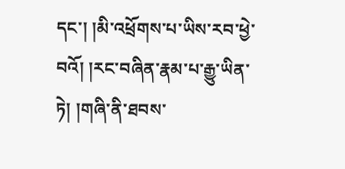དང་། །མི་འཕྲོགས་པ་ཡིས་རབ་ཕྱེ་བའོ། །རང་བཞིན་རྣམ་པ་རྒྱུ་ཡིན་ཏེ། །གཞི་ནི་ཐབས་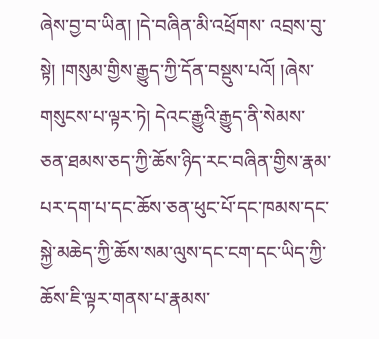ཞེས་བྱ་བ་ཡིན། །དེ་བཞིན་མི་འཕྲོགས་ འབྲས་བུ་སྟེ། །གསུམ་གྱིས་རྒྱུད་ཀྱི་དོན་བསྡུས་པའོ། །ཞེས་གསུངས་པ་ལྟར་ཏེ། དེའང་རྒྱུའི་རྒྱུད་ནི་སེམས་ཅན་ཐམས་ཅད་ཀྱི་ཆོས་ཉིད་རང་བཞིན་གྱིས་རྣམ་པར་དག་པ་དང་ཆོས་ཅན་ཕུང་པོ་དང་ཁམས་དང་སྐྱེ་མཆེད་ཀྱི་ཆོས་སམ་ལུས་དང་ངག་དང་ཡིད་ཀྱི་ཆོས་ཇི་ལྟར་གནས་པ་རྣམས་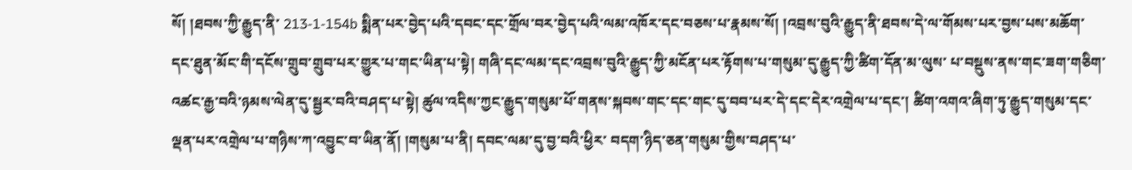སོ། །ཐབས་ཀྱི་རྒྱུད་ནི་ 213-1-154b སྨིན་པར་བྱེད་པའི་དབང་དང་གྲོལ་བར་བྱེད་པའི་ལམ་འཁོར་དང་བཅས་པ་རྣམས་སོ། །འབྲས་བུའི་རྒྱུད་ནི་ཐབས་དེ་ལ་གོམས་པར་བྱས་པས་མཆོག་དང་ཐུན་མོང་གི་དངོས་གྲུབ་གྲུབ་པར་གྱུར་པ་གང་ཡིན་པ་སྟེ། གཞི་དང་ལམ་དང་འབྲས་བུའི་རྒྱུད་ཀྱི་མངོན་པར་རྟོགས་པ་གསུམ་དུ་རྒྱུད་ཀྱི་ཚིག་དོན་མ་ལུས་ པ་བསྡུས་ནས་གང་ཟག་གཅིག་འཚང་རྒྱ་བའི་ཉམས་ལེན་དུ་སྦྱར་བའི་བཤད་པ་སྟེ། ཚུལ་འདིས་ཀྱང་རྒྱུད་གསུམ་པོ་གནས་སྐབས་གང་དང་གང་དུ་བབ་པར་དེ་དང་དེར་འགྲེལ་པ་དང་། ཚིག་འགའ་ཞིག་ཏུ་རྒྱུད་གསུམ་དང་ལྡན་པར་འགྲེལ་པ་གཉིས་ཀ་འབྱུང་བ་ཡིན་ནོ། །གསུམ་པ་ནི། དབང་ལམ་དུ་བྱ་བའི་ཕྱིར་ བདག་ཉིད་ཅན་གསུམ་གྱིས་བཤད་པ་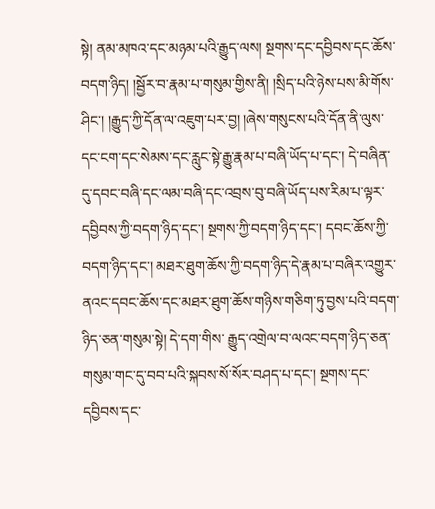སྟེ། ནམ་མཁའ་དང་མཉམ་པའི་རྒྱུད་ལས། སྔགས་དང་དབྱིབས་དང་ཆོས་བདག་ཉིད། །སྦྱོར་བ་རྣམ་པ་གསུམ་གྱིས་ནི། །སྲིད་པའི་ཉེས་པས་མི་གོས་ཤིང་། །རྒྱུད་ཀྱི་དོན་ལ་འཇུག་པར་བྱ། །ཞེས་གསུངས་པའི་དོན་ནི་ལུས་དང་ངག་དང་སེམས་དང་རླུང་སྟེ་རྒྱུ་རྣམ་པ་བཞི་ཡོད་པ་དང་། དེ་བཞིན་དུ་དབང་བཞི་དང་ལམ་བཞི་དང་འབྲས་བུ་བཞི་ཡོད་པས་རིམ་པ་ལྟར་དབྱིབས་ཀྱི་བདག་ཉིད་དང་། སྔགས་ཀྱི་བདག་ཉིད་དང་། དབང་ཆོས་ཀྱི་བདག་ཉིད་དང་། མཐར་ཐུག་ཆོས་ཀྱི་བདག་ཉིད་དེ་རྣམ་པ་བཞིར་འགྱུར་ནའང་དབང་ཆོས་དང་མཐར་ཐུག་ཆོས་གཉིས་གཅིག་ཏུ་བྱས་པའི་བདག་ཉིད་ཅན་གསུམ་སྟེ། དེ་དག་གིས་ རྒྱུད་འགྲེལ་བ་ལའང་བདག་ཉིད་ཅན་གསུམ་གང་དུ་བབ་པའི་སྐབས་སོ་སོར་བཤད་པ་དང་། སྔགས་དང་དབྱིབས་དང་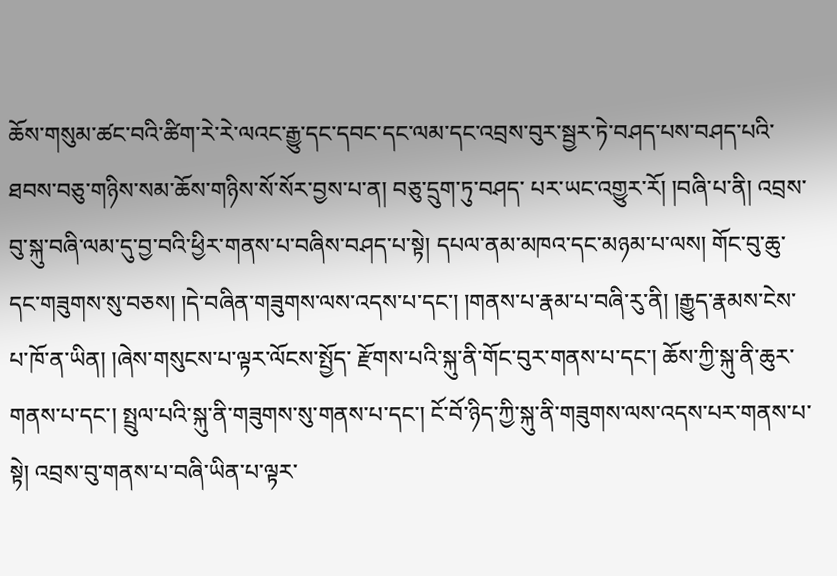ཆོས་གསུམ་ཚང་བའི་ཚིག་རེ་རེ་ལའང་རྒྱུ་དང་དབང་དང་ལམ་དང་འབྲས་བུར་སྦྱར་ཏེ་བཤད་པས་བཤད་པའི་ཐབས་བཅུ་གཉིས་སམ་ཆོས་གཉིས་སོ་སོར་བྱས་པ་ན། བཅུ་དྲུག་ཏུ་བཤད་ པར་ཡང་འགྱུར་རོ། །བཞི་པ་ནི། འབྲས་བུ་སྐུ་བཞི་ལམ་དུ་བྱ་བའི་ཕྱིར་གནས་པ་བཞིས་བཤད་པ་སྟེ། དཔལ་ནམ་མཁའ་དང་མཉམ་པ་ལས། གོང་བུ་ཆུ་དང་གཟུགས་སུ་བཅས། །དེ་བཞིན་གཟུགས་ལས་འདས་པ་དང་། །གནས་པ་རྣམ་པ་བཞི་རུ་ནི། །རྒྱུད་རྣམས་ངེས་པ་ཁོ་ན་ཡིན། །ཞེས་གསུངས་པ་ལྟར་ལོངས་སྤྱོད་ རྫོགས་པའི་སྐུ་ནི་གོང་བུར་གནས་པ་དང་། ཆོས་ཀྱི་སྐུ་ནི་ཆུར་གནས་པ་དང་། སྤྲུལ་པའི་སྐུ་ནི་གཟུགས་སུ་གནས་པ་དང་། ངོ་བོ་ཉིད་ཀྱི་སྐུ་ནི་གཟུགས་ལས་འདས་པར་གནས་པ་སྟེ། འབྲས་བུ་གནས་པ་བཞི་ཡིན་པ་ལྟར་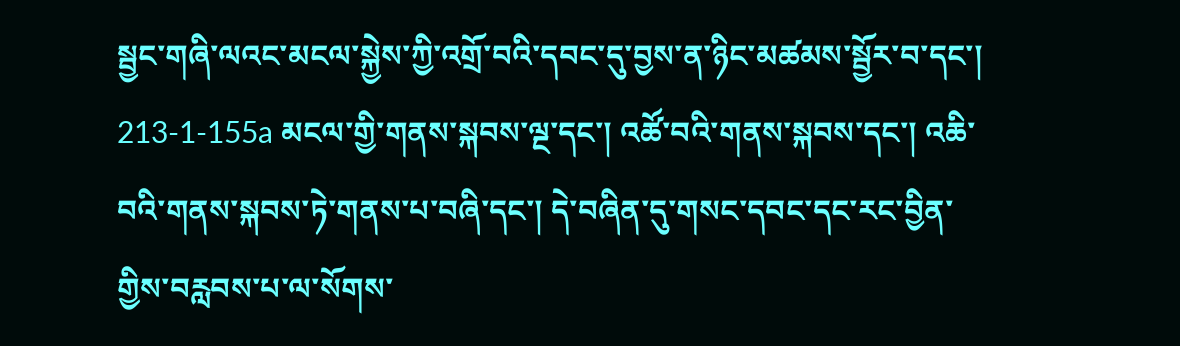སྦྱང་གཞི་ལའང་མངལ་སྐྱེས་ཀྱི་འགྲོ་བའི་དབང་དུ་བྱས་ན་ཉིང་མཚམས་སྦྱོར་བ་དང་། 213-1-155a མངལ་གྱི་གནས་སྐབས་ལྔ་དང་། འཚོ་བའི་གནས་སྐབས་དང་། འཆི་བའི་གནས་སྐབས་ཏེ་གནས་པ་བཞི་དང་། དེ་བཞིན་དུ་གསང་དབང་དང་རང་བྱིན་གྱིས་བརླབས་པ་ལ་སོགས་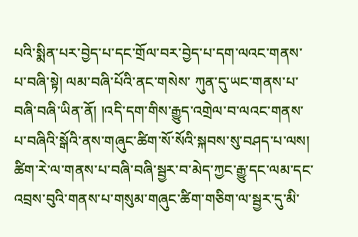པའི་སྨིན་པར་བྱེད་པ་དང་གྲོལ་བར་བྱེད་པ་དག་ལའང་གནས་པ་བཞི་སྟེ། ལམ་བཞི་པོའི་ནང་གསེས་ ཀུན་དུ་ཡང་གནས་པ་བཞི་བཞི་ཡིན་ནོ། །འདི་དག་གིས་རྒྱུད་འགྲེལ་བ་ལའང་གནས་པ་བཞིའི་སྒོའི་ནས་གཞུང་ཚིག་སོ་སོའི་སྐབས་སུ་བཤད་པ་ལས། ཚིག་རེ་ལ་གནས་པ་བཞི་བཞི་སྦྱར་བ་མེད་ཀྱང་རྒྱུ་དང་ལམ་དང་འབྲས་བུའི་གནས་པ་གསུམ་གཞུང་ཚིག་གཅིག་ལ་སྦྱར་དུ་མི་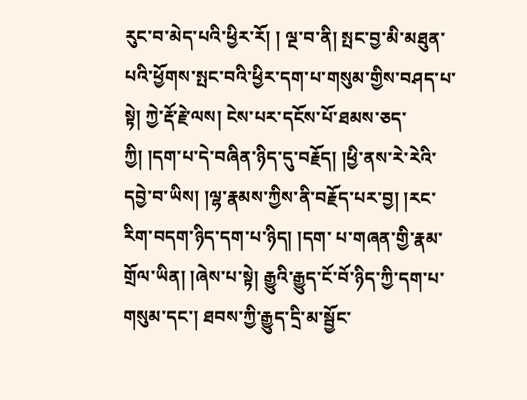རུང་བ་མེད་པའི་ཕྱིར་རོ། ། ལྔ་བ་ནི། སྤང་བྱ་མི་མཐུན་པའི་ཕྱོགས་སྤང་བའི་ཕྱིར་དག་པ་གསུམ་གྱིས་བཤད་པ་སྟེ། ཀྱེ་རྡོ་རྗེ་ལས། ངེས་པར་དངོས་པོ་ཐམས་ཅད་ཀྱི། །དག་པ་དེ་བཞིན་ཉིད་དུ་བརྗོད། །ཕྱི་ནས་རེ་རེའི་དབྱེ་བ་ཡིས། །ལྷ་རྣམས་ཀྱིས་ནི་བརྗོད་པར་བྱ། །རང་རིག་བདག་ཉིད་དག་པ་ཉིད། །དག་ པ་གཞན་གྱི་རྣམ་གྲོལ་ཡིན། །ཞེས་པ་སྟེ། རྒྱུའི་རྒྱུད་ངོ་བོ་ཉིད་ཀྱི་དག་པ་གསུམ་དང་། ཐབས་ཀྱི་རྒྱུད་དྲི་མ་སྦྱོང་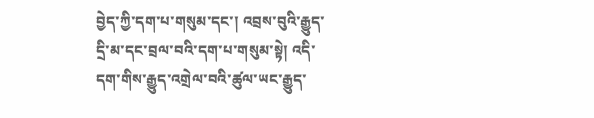བྱེད་ཀྱི་དག་པ་གསུམ་དང་། འབྲས་བུའི་རྒྱུད་དྲི་མ་དང་བྲལ་བའི་དག་པ་གསུམ་སྟེ། འདི་དག་གིས་རྒྱུད་འགྲེལ་བའི་ཚུལ་ཡང་རྒྱུད་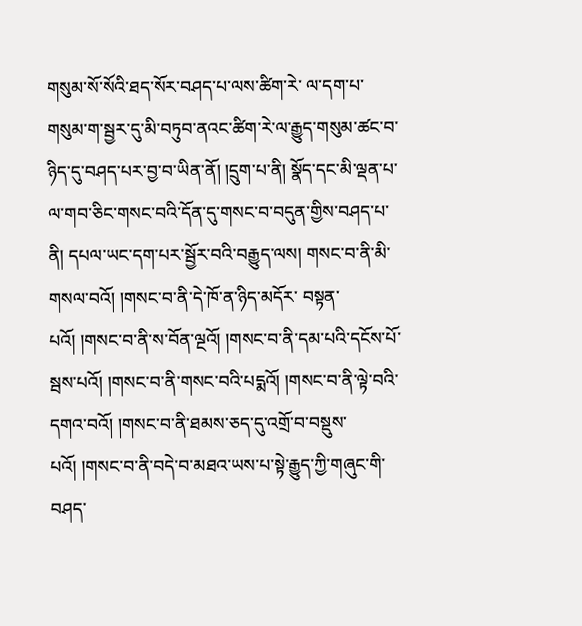གསུམ་སོ་སོའི་ཐད་སོར་བཤད་པ་ལས་ཚིག་རེ་ ལ་དག་པ་གསུམ་ག་སྦྱར་དུ་མི་བཏུབ་ནའང་ཚིག་རེ་ལ་རྒྱུད་གསུམ་ཚང་བ་ཉིད་དུ་བཤད་པར་བྱ་བ་ཡིན་ནོ། །དྲུག་པ་ནི། སྣོད་དང་མི་ལྡན་པ་ལ་གབ་ཅིང་གསང་བའི་དོན་དུ་གསང་བ་བདུན་གྱིས་བཤད་པ་ནི། དཔལ་ཡང་དག་པར་སྦྱོར་བའི་བརྒྱུད་ལས། གསང་བ་ནི་མི་གསལ་བའོ། །གསང་བ་ནི་དེ་ཁོ་ན་ཉིད་མདོར་ བསྟན་པའོ། །གསང་བ་ནི་ས་བོན་ལྔའོ། །གསང་བ་ནི་དམ་པའི་དངོས་པོ་སྦས་པའོ། །གསང་བ་ནི་གསང་བའི་པདྨའོ། །གསང་བ་ནི་ལྟེ་བའི་དགའ་བའོ། །གསང་བ་ནི་ཐམས་ཅད་དུ་འགྲོ་བ་བསྡུས་པའོ། །གསང་བ་ནི་བདེ་བ་མཐའ་ཡས་པ་སྟེ་རྒྱུད་ཀྱི་གཞུང་གི་བཤད་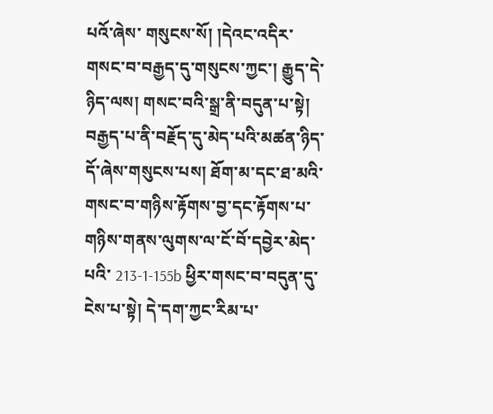པའོ་ཞེས་ གསུངས་སོ། །དེའང་འདིར་གསང་བ་བརྒྱད་དུ་གསུངས་ཀྱང་། རྒྱུད་དེ་ཉིད་ལས། གསང་བའི་སྒྲ་ནི་བདུན་པ་སྟེ། བརྒྱད་པ་ནི་བརྗོད་དུ་མེད་པའི་མཚན་ཉིད་དོ་ཞེས་གསུངས་པས། ཐོག་མ་དང་ཐ་མའི་གསང་བ་གཉིས་རྟོགས་བྱ་དང་རྟོགས་པ་གཉིས་གནས་ལུགས་ལ་ངོ་བོ་དབྱེར་མེད་པའི་ 213-1-155b ཕྱིར་གསང་བ་བདུན་དུ་ངེས་པ་སྟེ། དེ་དག་ཀྱང་རིམ་པ་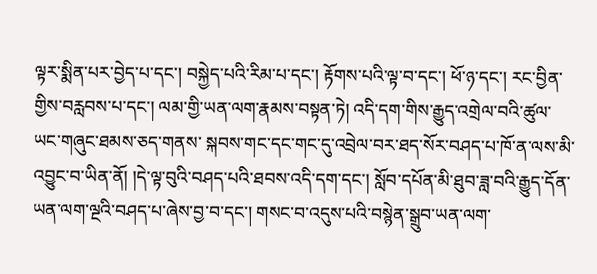ལྟར་སྨིན་པར་བྱེད་པ་དང་། བསྐྱེད་པའི་རིམ་པ་དང་། རྟོགས་པའི་ལྟ་བ་དང་། ཕོ་ཉ་དང་། རང་བྱིན་གྱིས་བརླབས་པ་དང་། ལམ་གྱི་ཡན་ལག་རྣམས་བསྟན་ཏེ། འདི་དག་གིས་རྒྱུད་འགྲེལ་བའི་ཚུལ་ཡང་གཞུང་ཐམས་ཅད་གནས་ སྐབས་གང་དང་གང་དུ་འབྲེལ་བར་ཐད་སོར་བཤད་པ་ཁོ་ན་ལས་མི་འབྱུང་བ་ཡིན་ནོ། །དེ་ལྟ་བུའི་བཤད་པའི་ཐབས་འདི་དག་དང་། སློབ་དཔོན་མི་ཐུབ་ཟླ་བའི་རྒྱུད་དོན་ཡན་ལག་ལྔའི་བཤད་པ་ཞེས་བྱ་བ་དང་། གསང་བ་འདུས་པའི་བསྙེན་སྒྲུབ་ཡན་ལག་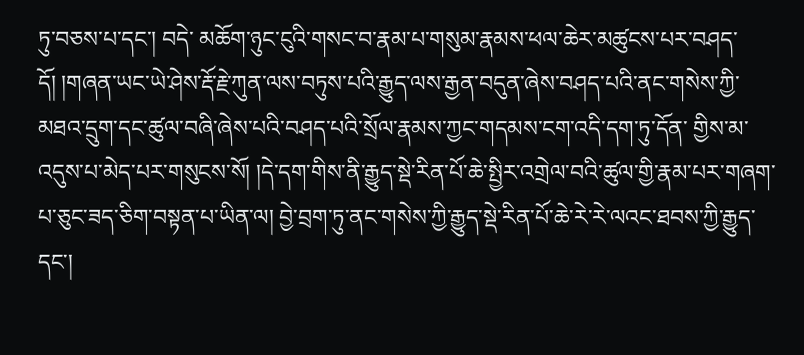ཏུ་བཅས་པ་དང་། བདེ་ མཆོག་ཉུང་ངུའི་གསང་བ་རྣམ་པ་གསུམ་རྣམས་ཕལ་ཆེར་མཚུངས་པར་བཤད་དོ། །གཞན་ཡང་ཡེ་ཤེས་རྡོ་རྗེ་ཀུན་ལས་བཏུས་པའི་རྒྱུད་ལས་རྒྱན་བདུན་ཞེས་བཤད་པའི་ནང་གསེས་ཀྱི་མཐའ་དྲུག་དང་ཚུལ་བཞི་ཞེས་པའི་བཤད་པའི་སྲོལ་རྣམས་ཀྱང་གདམས་ངག་འདི་དག་ཏུ་དོན་ གྱིས་མ་འདུས་པ་མེད་པར་གསུངས་སོ། །དེ་དག་གིས་ནི་རྒྱུད་སྡེ་རིན་པོ་ཆེ་སྤྱིར་འགྲེལ་བའི་ཚུལ་གྱི་རྣམ་པར་གཞག་པ་ཅུང་ཟད་ཅིག་བསྟན་པ་ཡིན་ལ། བྱེ་བྲག་ཏུ་ནང་གསེས་ཀྱི་རྒྱུད་སྡེ་རིན་པོ་ཆེ་རེ་རེ་ལའང་ཐབས་ཀྱི་རྒྱུད་དང་།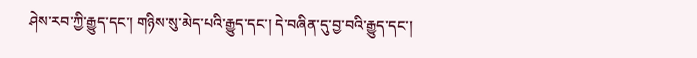ཤེས་རབ་ཀྱི་རྒྱུད་དང་། གཉིས་སུ་མེད་པའི་རྒྱུད་དང་། དེ་བཞིན་དུ་བྱ་བའི་རྒྱུད་དང་།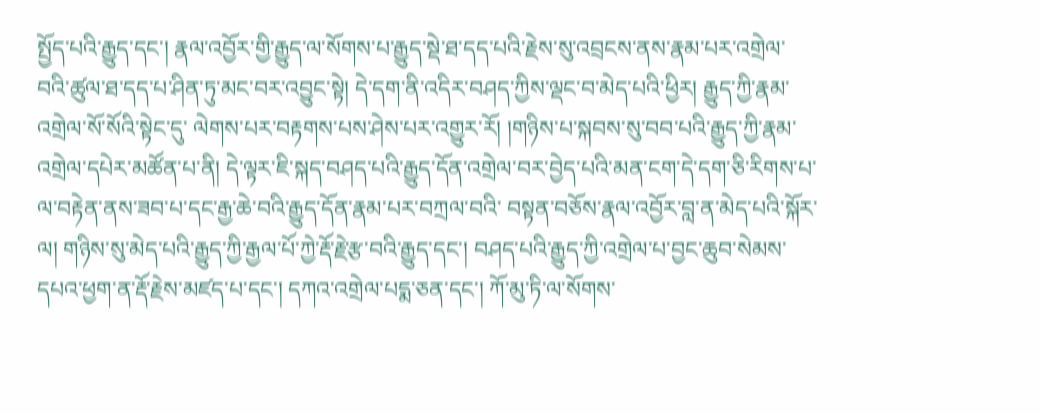སྤྱོད་པའི་རྒྱུད་དང་། རྣལ་འབྱོར་གྱི་རྒྱུད་ལ་སོགས་པ་རྒྱུད་སྡེ་ཐ་དད་པའི་རྗེས་སུ་འབྲངས་ནས་རྣམ་པར་འགྲེལ་བའི་ཚུལ་ཐ་དད་པ་ཤིན་ཏུ་མང་བར་འབྱུང་སྟེ། དེ་དག་ནི་འདིར་བཤད་ཀྱིས་ལྡང་བ་མེད་པའི་ཕྱིར། རྒྱུད་ཀྱི་རྣམ་འགྲེལ་སོ་སོའི་སྟེང་དུ་ ལེགས་པར་བརྟགས་པས་ཤེས་པར་འགྱུར་རོ། །གཉིས་པ་སྐབས་སུ་བབ་པའི་རྒྱུད་ཀྱི་རྣམ་འགྲེལ་དཔེར་མཚོན་པ་ནི། དེ་ལྟར་ཇི་སྐད་བཤད་པའི་རྒྱུད་དོན་འགྲེལ་བར་བྱེད་པའི་མན་ངག་དེ་དག་ཅི་རིགས་པ་ལ་བརྟེན་ནས་ཟབ་པ་དང་རྒྱ་ཆེ་བའི་རྒྱུད་དོན་རྣམ་པར་བཀྲལ་བའི་ བསྟན་བཅོས་རྣལ་འབྱོར་བླ་ན་མེད་པའི་སྐོར་ལ། གཉིས་སུ་མེད་པའི་རྒྱུད་ཀྱི་རྒྱལ་པོ་ཀྱེ་རྡོ་རྗེ་རྩ་བའི་རྒྱུད་དང་། བཤད་པའི་རྒྱུད་ཀྱི་འགྲེལ་པ་བྱང་ཆུབ་སེམས་དཔའ་ཕྱག་ན་རྡོ་རྗེས་མཛད་པ་དང་། དཀའ་འགྲེལ་པདྨ་ཅན་དང་། ཀོ་མུ་ཏི་ལ་སོགས་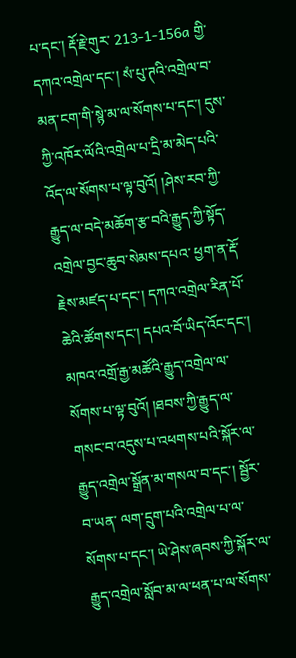པ་དང་། རྡོ་རྗེ་གུར་ 213-1-156a གྱི་དཀའ་འགྲེལ་དང་། སཾ་པུ་ཊའི་འགྲེལ་བ་མན་ངག་གི་སྙེ་མ་ལ་སོགས་པ་དང་། དུས་ཀྱི་འཁོར་ལོའི་འགྲེལ་པ་དྲི་མ་མེད་པའི་འོད་ལ་སོགས་པ་ལྟ་བུའོ། །ཤེས་རབ་ཀྱི་རྒྱུད་ལ་བདེ་མཆོག་རྩ་བའི་རྒྱུད་ཀྱི་སྟོད་འགྲེལ་བྱང་ཆུབ་སེམས་དཔའ་ ཕྱག་ན་རྡོ་རྗེས་མཛད་པ་དང་། དཀའ་འགྲེལ་རིན་པོ་ཆེའི་ཚོགས་དང་། དཔའ་བོ་ཡིད་འོང་དང་། མཁའ་འགྲོ་རྒྱ་མཚོའི་རྒྱུད་འགྲེལ་ལ་སོགས་པ་ལྟ་བུའོ། །ཐབས་ཀྱི་རྒྱུད་ལ་གསང་བ་འདུས་པ་འཕགས་པའི་སྐོར་ལ་རྒྱུད་འགྲེལ་སྒྲོན་མ་གསལ་བ་དང་། སྦྱོར་བ་ཡན་ ལག་དྲུག་པའི་འགྲེལ་པ་ལ་སོགས་པ་དང་། ཡེ་ཤེས་ཞབས་ཀྱི་སྐོར་ལ་རྒྱུད་འགྲེལ་སློབ་མ་ལ་ཕན་པ་ལ་སོགས་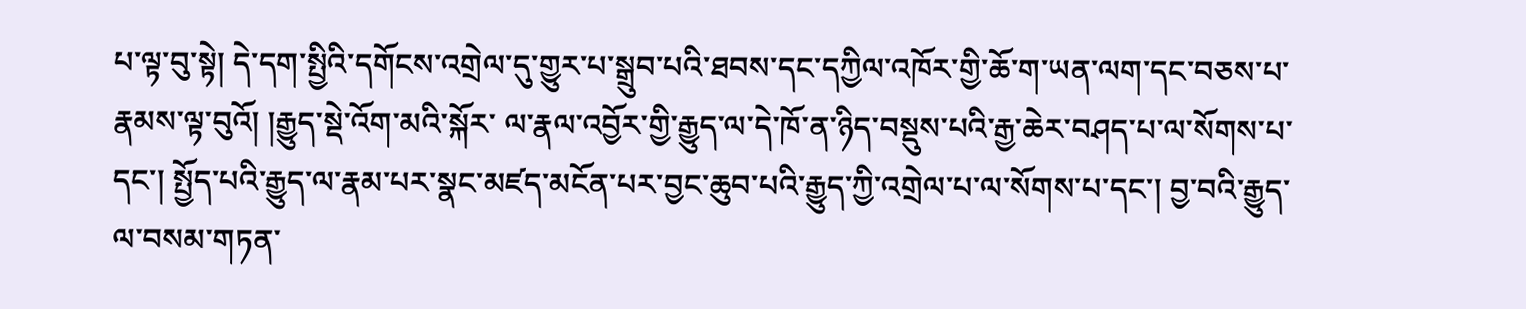པ་ལྟ་བུ་སྟེ། དེ་དག་སྤྱིའི་དགོངས་འགྲེལ་དུ་གྱུར་པ་སྒྲུབ་པའི་ཐབས་དང་དཀྱིལ་འཁོར་གྱི་ཆོ་ག་ཡན་ལག་དང་བཅས་པ་རྣམས་ལྟ་བུའོ། །རྒྱུད་སྡེ་འོག་མའི་སྐོར་ ལ་རྣལ་འབྱོར་གྱི་རྒྱུད་ལ་དེ་ཁོ་ན་ཉིད་བསྡུས་པའི་རྒྱ་ཆེར་བཤད་པ་ལ་སོགས་པ་དང་། སྤྱོད་པའི་རྒྱུད་ལ་རྣམ་པར་སྣང་མཛད་མངོན་པར་བྱང་ཆུབ་པའི་རྒྱུད་ཀྱི་འགྲེལ་པ་ལ་སོགས་པ་དང་། བྱ་བའི་རྒྱུད་ལ་བསམ་གཏན་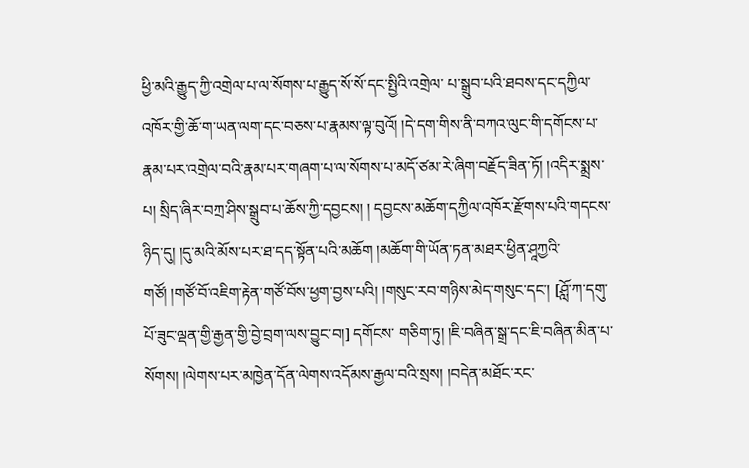ཕྱི་མའི་རྒྱུད་ཀྱི་འགྲེལ་པ་ལ་སོགས་པ་རྒྱུད་སོ་སོ་དང་སྤྱིའི་འགྲེལ་ པ་སྒྲུབ་པའི་ཐབས་དང་དཀྱིལ་འཁོར་གྱི་ཆོ་ག་ཡན་ལག་དང་བཅས་པ་རྣམས་ལྟ་བུའོ། །དེ་དག་གིས་ནི་བཀའ་ལུང་གི་དགོངས་པ་རྣམ་པར་འགྲེལ་བའི་རྣམ་པར་གཞག་པ་ལ་སོགས་པ་མདོ་ཙམ་རེ་ཞིག་བརྗོད་ཟིན་ཏོ། །འདིར་སྨྲས་པ། སྲིད་ཞིར་བཀྲ་ཤིས་སྒྲུབ་པ་ཆོས་ཀྱི་དབྱངས། ། དབྱངས་མཆོག་དཀྱིལ་འཁོར་རྫོགས་པའི་གདངས་ཉིད་དུ། །དུ་མའི་མོས་པར་ཐ་དད་སྟོན་པའི་མཆོག །མཆོག་གི་ཡོན་ཏན་མཐར་ཕྱིན་ཤཱཀྱའི་གཙོ། །གཙོ་བོ་འཇིག་རྟེན་གཙོ་བོས་ཕྱག་བྱས་པའི། །གསུང་རབ་གཉིས་མེད་གསུང་དང་། [ཤློ་ཀ་དགུ་པོ་ཟུང་ལྡན་གྱི་རྒྱན་གྱི་བྱེ་བྲག་ལས་བྱུང་བ།] དགོངས་ གཅིག་ཏུ། །ཇི་བཞིན་སྒྲ་དང་ཇི་བཞིན་མིན་པ་སོགས། །ལེགས་པར་མཁྱེན་དོན་ལེགས་འདོམས་རྒྱལ་བའི་སྲས། །བདེན་མཐོང་རང་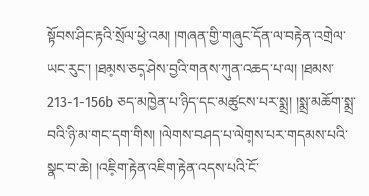སྟོབས་ཤིང་རྟའི་སྲོལ་ཕྱེ་འམ། །གཞན་གྱི་གཞུང་དོན་ལ་བརྟེན་འགྲེལ་ཡང་རུང་། །ཐམ༷ས་ཅད༷་ཤེས་བྱའི་གནས་ཀུན་འཆད་པ་ལ། །ཐམས་ 213-1-156b ཅད་མཁྱེན་པ་ཉིད་དང་མཚུངས་པར་སྨྲ། །སྨྲ་མཆོག་སྨྲ་བའི་ཉི་མ་གང་དག་གིས། །ལེགས་བཤད་པ་ལེག༷ས་པར་གདམས་པའི་སྣང་བ་ཆེ། །འཇི༷ག་རྟེན་འཇིག་རྟེན་འདས་པའི་ངོ་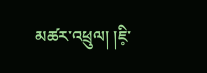མཚར་འཕྲུལ། །ཇི༷་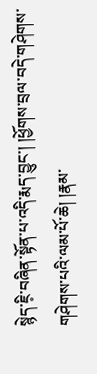སྙེད་ཇི༷་བཞིན་སྟོན་པ་འདི་རྨད་བྱུང་། །ཕྱོགས་བྲལ་བདེ་གཤེགས་ གཤེགས་པའི་ལམ་པོ་ཆེ། །རྣམ་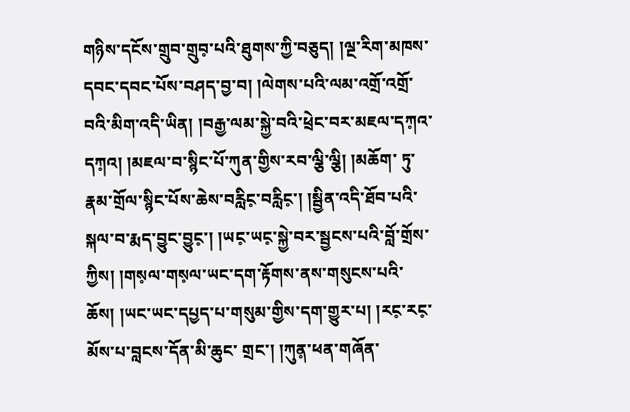གཉིས་དངོས་གྲུབ་གྲུབ༷་པའི་ཐུགས་ཀྱི་བཅུད། །ལྔ་རིག་མཁས་དབང་དབང་པོས་བཤད་བྱ་བ། །ལེགས་པའི་ལམ་འགྲོ་འགྲོ་བའི་མིག་འདི་ཡིན། །བརྒྱ་ལམ་སྐྱེ་བའི་ཕྲེང་བར་མཇལ་དཀ༷འ་དཀ༷འ། །མཇལ་བ་སྙིང་པོ་ཀུན་གྱིས་རབ་ལྕི་ལྕི། །མཆོག་ ཏུ་རྣམ་གྲོལ་སྙིང་པོས་ཆེས་བརླིང༷་བརླིང༷་། །སྦྱིན་འདི་ཐོབ་པའི་སྐལ་བ་རྨད་བྱུང་བྱུང༷་། །ཡང༷་ཡང༷་སྐྱེ་བར་སྦྱངས་པའི་བློ་གྲོས་ཀྱིས། །གས༷ལ་གས༷ལ་ཡང་དག་རྟོགས་ནས་གསུངས་པའི་ཆོས། །ཡང་ཡང་དཔྱད་པ་གསུམ་གྱིས་དག་གྱུར་པ། །རང༷་རང༷་མོས་པ་བླངས་དོན་མི་ཆུང་ གྲང་། །ཀུན༷་ཕན་གཞོན་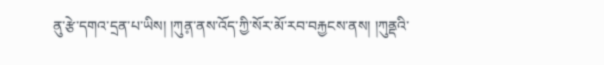ནུ་རྩེ་དགའ་དྲན་པ་ཡིས། །ཀུན༷་ནས་འོད་ཀྱི་སོར་མོ་རབ་བརྐྱངས་ནས། །ཀུནྡའི་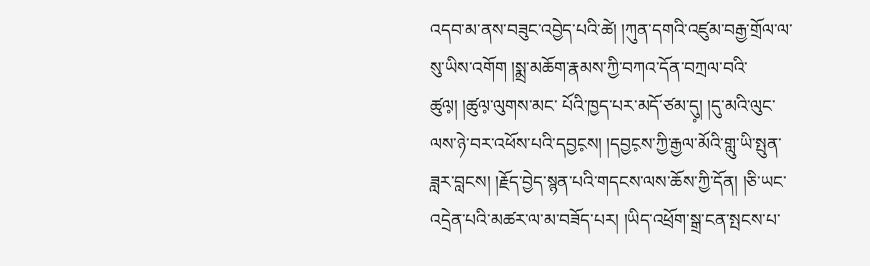འདབ་མ་ནས་བཟུང་འབྱེད་པའི་ཚེ། །ཀུན་དགའི་འཛུམ་བརྒྱ་གྲོལ་ལ་སུ་ཡིས་འགོག །སྨྲ་མཆོག་རྣམས་ཀྱི་བཀའ་དོན་བཀྲལ་བའི་ཚུལ༷། །ཚུལ༷་ལུགས་མང་ པོའི་ཁྱད་པར་མདོ་ཙམ་དུ༷། །དུ་མའི་ལུང་ལས་ཉེ་བར་འཕོས་པའི་དབྱང༷ས། །དབྱང༷ས་ཀྱི་རྒྱལ་མོའི་གླུ་ཡི་སྤུན་ཟླར་བླངས། །རྗོད་བྱེད་སྙན་པའི་གདངས་ལས་ཆོས་ཀྱི་དོན། །ཅི་ཡང་འདྲེན་པའི་མཚར་ལ་མ་བཟོད་པར། །ཡིད་འཕྲོག་སྒྲ་ངན་སྤངས་པ་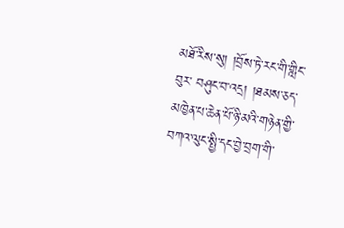མཐོ་རིས་སུ། །བྲོས་ཏེ་རང་གི་གླིང་བུར་ བཤུང་བ་འདྲ། །ཐམས་ཅད་མཁྱེན་པ་ཆེན་པོ་ཉི་མའི་གཉེན་གྱི་བཀའ་ལུང་སྤྱི་དང་བྱེ་བྲག་གི་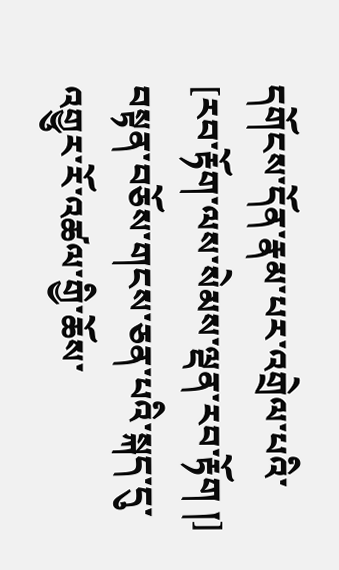དགོངས་དོན་རྣམ་པར་འགྲེལ་པའི་ [རབ་རྟོག་ལས་སེམས་ལྡན་རབ་རྟོག །] བསྟན་བཅོས་གངས་ཅན་པའི་སྐད་དུ་འགྱུར་རོ་འཚལ་གྱི་ཆོས་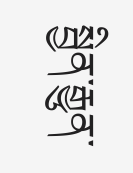སྦྱིན་རྒྱུན་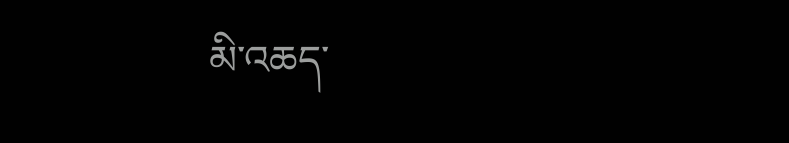མི་འཆད་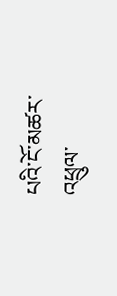པའི་ངོ་མཚར་འཕྲུལ་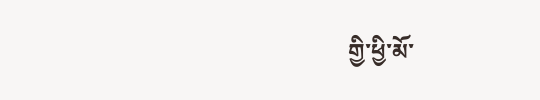གྱི་ཕྱི་མོ་